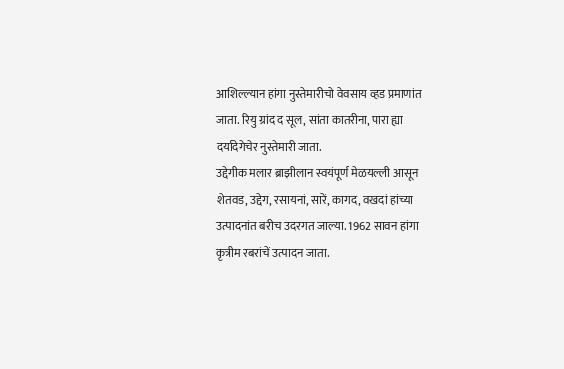आशिल्ल्यान हांगा नुस्तेमारीचो वेवसाय व्हड प्रमाणांत जाता. रियु ग्रांद द सूल, सांता कातरीना, पारा ह्या दर्यादेगेचेर नुस्तेमारी जाता.
उद्देगीक मलार ब्राझीलान स्वयंपूर्ण मेळयल्ली आसून शेतवड, उद्देग, रसायनां, सारें, कागद, वखदां हांच्या उत्पादनांत बरीच उदरगत जाल्या. 1962 सावन हांगा कृत्रीम रबरांचें उत्पादन जाता.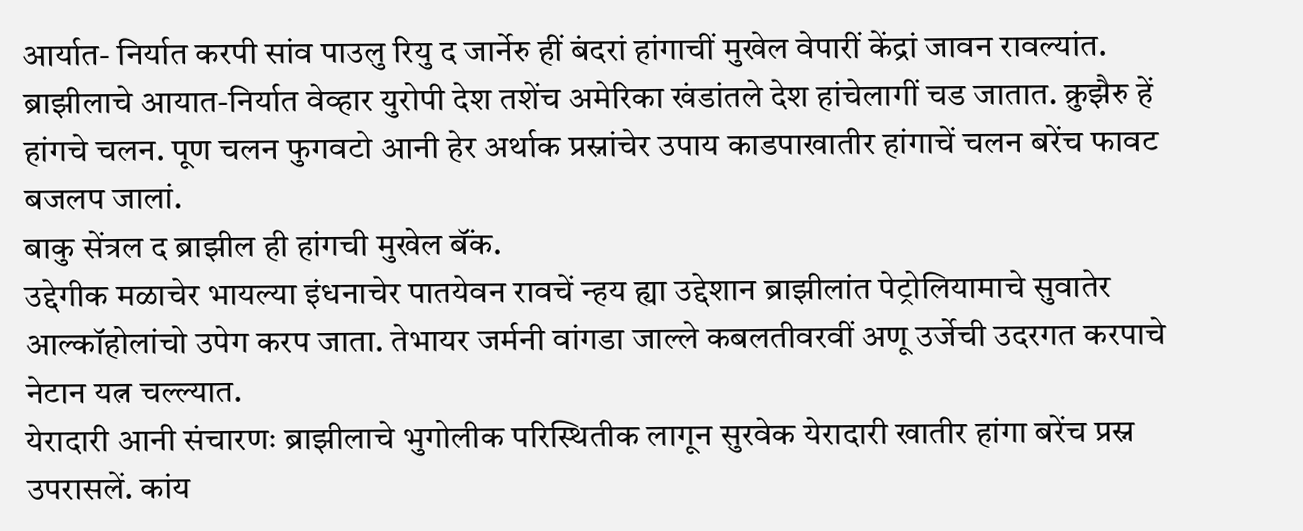आर्यात- निर्यात करपी सांव पाउलु रियु द जार्नेरु हीं बंदरां हांगाचीं मुखेल वेपारीं केंद्रां जावन रावल्यांत. ब्राझीलाचे आयात-निर्यात वेव्हार युरोपी देश तशेंच अमेरिका खंडांतले देश हांचेलागीं चड जातात. क्रुझैरु हें हांगचे चलन. पूण चलन फुगवटो आनी हेर अर्थाक प्रस्नांचेर उपाय काडपाखातीर हांगाचें चलन बरेंच फावट बजलप जालां.
बाकु सेंत्रल द ब्राझील ही हांगची मुखेल बॅंक.
उद्देगीक मळाचेर भायल्या इंधनाचेर पातयेवन रावचें न्हय ह्या उद्देशान ब्राझीलांत पेट्रोलियामाचे सुवातेर आल्कॉहोलांचो उपेग करप जाता. तेभायर जर्मनी वांगडा जाल्ले कबलतीवरवीं अणू उर्जेची उदरगत करपाचे नेटान यत्न चल्ल्यात.
येरादारी आनी संचारणः ब्राझीलाचे भुगोलीक परिस्थितीक लागून सुरवेक येरादारी खातीर हांगा बरेंच प्रस्न उपरासलें. कांय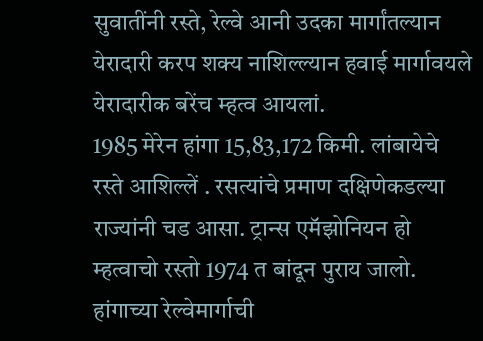सुवातींनी रस्ते, रेल्वे आनी उदका मार्गांतल्यान येरादारी करप शक्य नाशिल्ल्यान हवाई मार्गावयले येरादारीक बरेंच म्हत्व आयलां.
1985 मेरेन हांगा 15,83,172 किमी. लांबायेचे रस्ते आशिल्लें . रसत्यांचे प्रमाण दक्षिणेकडल्या राज्यांनी चड आसा. ट्रान्स एमॅझोनियन हो म्हत्वाचो रस्तो 1974 त बांदून पुराय जालो.
हांगाच्या रेल्वेमार्गाची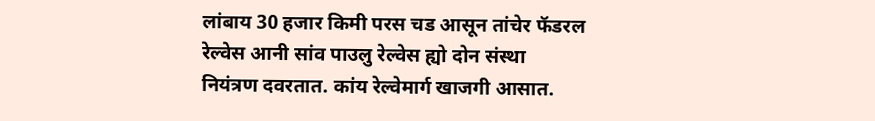लांबाय 30 हजार किमी परस चड आसून तांचेर फॅडरल रेल्वेस आनी सांव पाउलु रेल्वेस ह्यो दोन संस्था नियंत्रण दवरतात. कांय रेल्वेमार्ग खाजगी आसात.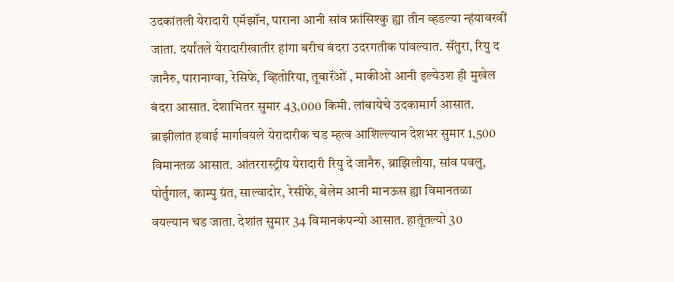उदकांतली येरादारी एमॅझॉन, पाराना आनी सांव फ्रांसिश्कु ह्या तीन व्हडल्या न्हंयावरवीं जाता. दर्यांतले येरादारीखातीर हांगा बरीच बंदरा उदरगतीक पांवल्यात. सॅंतुरा, रियु द जानैरु, पारानाग्वा, रेसिफे, व्हितोरिया, तूबारॅंओं , माकीओ आनी इल्येउश ही मुखेल बंदरा आसात. देशाभितर सुमार 43,000 किमी. लांबायेचे उदकामार्ग आसात.
ब्राझीलांत हवाई मार्गावयले येरादारीक चड म्हत्व आशिल्ल्यान देशभर सुमार 1,500 विमानतळ आसात. आंतररास्ट्रीय येरादारी रियु दे जानैरु, ब्राझिलीया, सांव पवलु, पोर्तुगाल, काम्पु ग्रंत, साल्वादोर, रेसीफे, बेलेम आनी मानऊस ह्या विमानतळा वयल्यान चड जाता. देशांत सुमार 34 विमानकंपन्यो आसात. हातूंतल्यो 30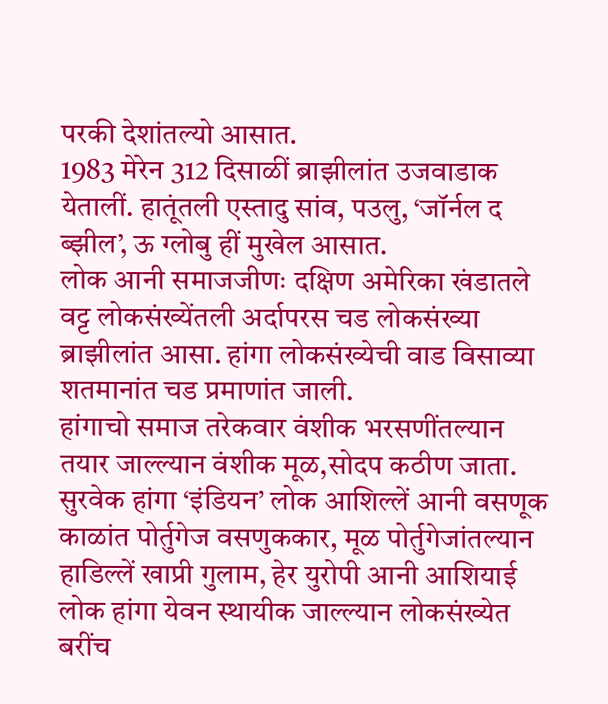परकी देशांतल्यो आसात.
1983 मेरेन 312 दिसाळीं ब्राझीलांत उजवाडाक येतालीं. हातूंतली एस्तादु सांव, पउलु, ‘जॉर्नल द ब्झील’, ऊ ग्लोबु हीं मुखेल आसात.
लोक आनी समाजजीणः दक्षिण अमेरिका खंडातले वट्ट लोकसंख्येंतली अर्दापरस चड लोकसंख्या ब्राझीलांत आसा. हांगा लोकसंख्येची वाड विसाव्या शतमानांत चड प्रमाणांत जाली.
हांगाचो समाज तरेकवार वंशीक भरसणींतल्यान तयार जाल्ल्यान वंशीक मूळ,सोदप कठीण जाता. सुरवेक हांगा ‘इंडियन’ लोक आशिल्लें आनी वसणूक काळांत पोर्तुगेज वसणुककार, मूळ पोर्तुगेजांतल्यान हाडिल्लें खाप्री गुलाम, हेर युरोपी आनी आशियाई लोक हांगा येवन स्थायीक जाल्ल्यान लोकसंख्येत बरींच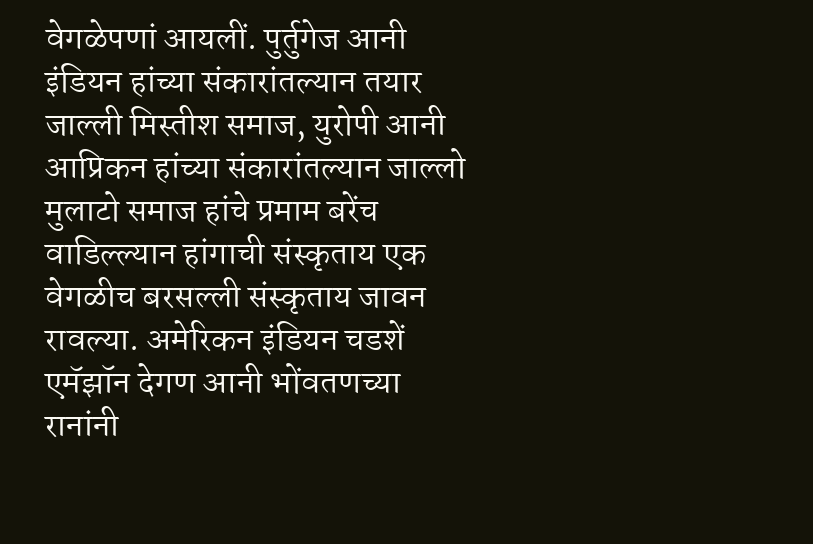वेगळेपणां आयलीं. पुर्तुगेज आनी इंडियन हांच्या संकारांतल्यान तयार जाल्ली मिस्तीश समाज, युरोपी आनी आप्रिकन हांच्या संकारांतल्यान जाल्लो मुलाटो समाज हांचे प्रमाम बरेंच वाडिल्ल्यान हांगाची संस्कृताय एक वेगळीच बरसल्ली संस्कृताय जावन रावल्या. अमेरिकन इंडियन चडशें एमॅझॉन देगण आनी भोंवतणच्या रानांनी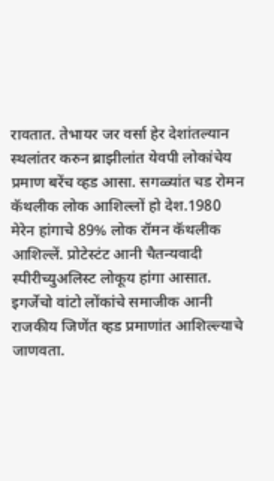रावतात. तेभायर जर वर्सा हेर देशांतल्यान स्थलांतर करुन ब्राझीलांत येवपी लोकांचेय प्रमाण बरेंच व्हड आसा. सगळ्यांत चड रोमन कॅथलीक लोक आशिल्लों हो देश.1980 मेरेन हांगाचे 89% लोक रॉमन कॅथलीक आशिल्लें. प्रोटेस्टंट आनी चैतन्यवादी स्पीरीच्युअलिस्ट लोकूय हांगा आसात. इगर्जेचो वांटो लोंकांचे समाजीक आनी राजकीय जिणेंत व्हड प्रमाणांत आशिल्ल्याचे जाणवता.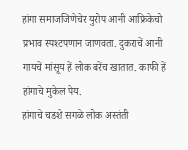हांगा समाजजिणेचेर युरोप आनी आफ्रिकेचो प्रभाव स्पश्टपणान जाणवता. दुकराचें आनी गायचें मांसूय हें लोक बरेंच खातात. काफी हें हांगाचे मुकेल पेय.
हांगाचे चडशे सगळे लोक अस्तंती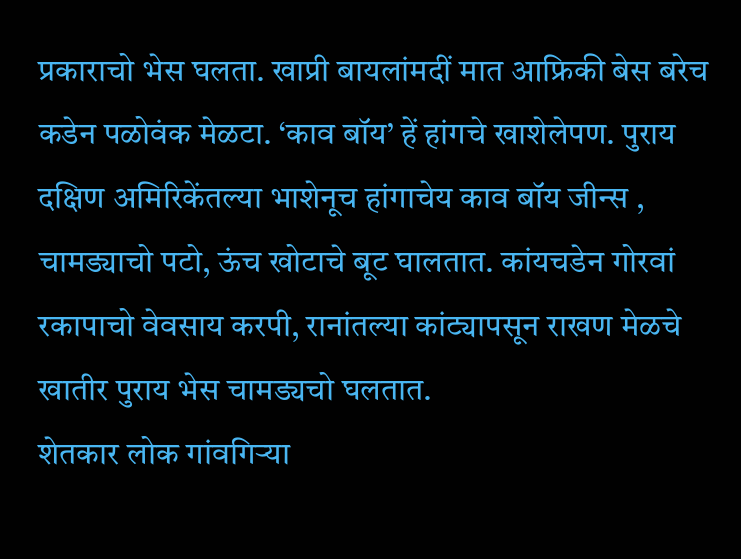प्रकाराचो भेस घलता. खाप्री बायलांमदीं मात आफ्रिकी बेस बरेच कडेन पळोवंक मेळटा. ‘काव बॉय’ हें हांगचे खाशेलेपण. पुराय दक्षिण अमिरिकेंतल्या भाशेनूच हांगाचेय काव बॉय जीन्स , चामड्याचो पटो, ऊंच खोटाचे बूट घालतात. कांयचडेन गोरवां रकापाचो वेवसाय करपी, रानांतल्या कांट्यापसून राखण मेळचे खातीर पुराय भेस चामड्यचो घलतात.
शेतकार लोक गांवगिऱ्या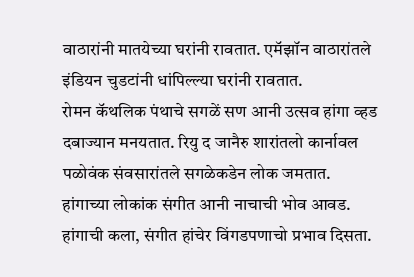वाठारांनी मातयेच्या घरांनी रावतात. एमॅझॉन वाठारांतले इंडियन चुडटांनी धांपिल्ल्या घरांनी रावतात.
रोमन कॅथलिक पंथाचे सगळें सण आनी उत्सव हांगा व्हड दबाज्यान मनयतात. रियु द जानैरु शारांतलो कार्नावल पळोवंक संवसारांतले सगळेकडेन लोक जमतात. हांगाच्या लोकांक संगीत आनी नाचाची भोव आवड.
हांगाची कला, संगीत हांचेर विंगडपणाचो प्रभाव दिसता.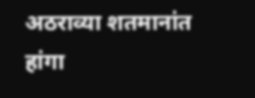अठराव्या शतमानांत हांगा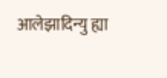आलेझादिन्यु ह्या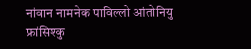नांवान नामनेक पाविल्लो आंतोनियु फ्रांसिश्कु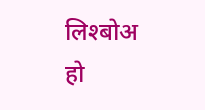लिश्बोअ हो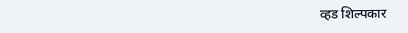व्हड शिल्पकार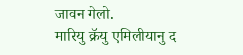जावन गेलो.
मारियु क्रॅयु एमिलीयानु द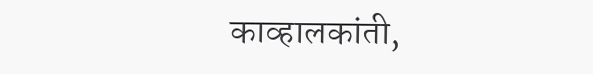काव्हालकांती,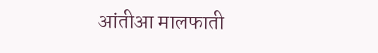आंतीआ मालफाती